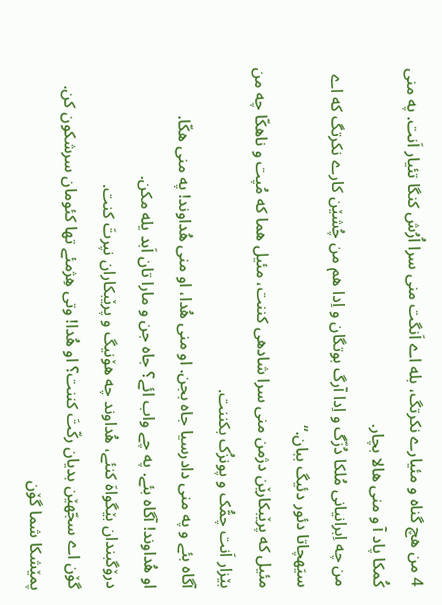4 من هچ گناه و مئیارے نکرتگ، بله اے اَنگت منی سرا اُرُش کنگا تئیار اَنت. په منی کُمکا پاد آ و منی هالا بچار.
من چه اِبرانیانی مُلکا دُزّگ و اِدا آرگ بوتگان و اِدا هم من چُشێن کارے نکرتگ که اے سیَهچاتا دئور دئیگ ببان.“
مئیل که پرێبکارێن دژمن منی سرا شادهی کننت، مئیل هما که مُپت و ناهکّا چه من بێزار اَنت چمُّک و پونزُک بکننت.
آگاه بئے و په منی دادرسیا جاه بجن. او منی هُدا، او منی هُداوند! په منی هکّا.
او هُداوند! آگاه بئے. په چے واب ائے؟ جاه جن و مارا تان اَبد یله مکن.
درۆگبندان بێگواهَ کنئے، هُداوند چه هۆنیگ و پرێبکاران نپرتَ کنت.
گۆن اے سجّهێن بدیان رکّتَ کننت؟ او هُدا! وتی هِژمئے تها کئومان سرشکون کن.
پمێشکا شما گۆن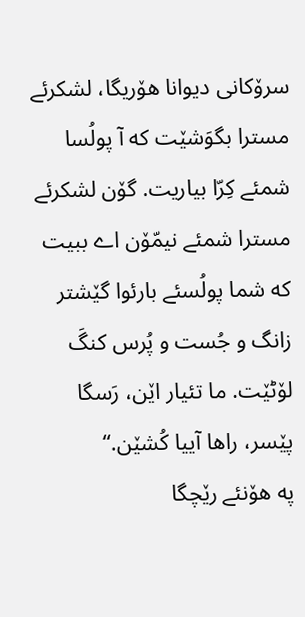سرۆکانی دیوانا هۆریگا، لشکرئے مسترا بگوَشێت که آ پولُسا شمئے کِرّا بیاریت. گۆن لشکرئے مسترا شمئے نیمّۆن اے ببیت که شما پولُسئے بارئوا گێشتر زانگ و جُست و پُرس کنگَ لۆٹێت. ما تئیار اێن، رَسگا پێسر، راها آییا کُشێن.“
په هۆنئے رێچگا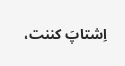اِشتاپَ کننت،